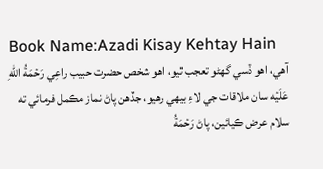Book Name:Azadi Kisay Kehtay Hain
آهي، اهو ڏسي گھڻو تعجب ٿيو، اهو شخص حضرت حبيب راعِي رَحۡمَةُ اللهِ عَلَيۡه سان ملاقات جي لاءِ بيهي رهيو، جڏهن پاڻ نماز مڪمل فرمائي ته سلام عرض ڪيائين، پاڻ رَحۡمَةُ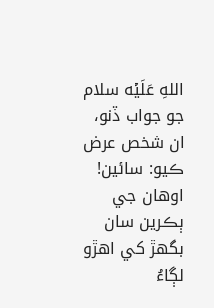اللهِ عَلَيۡه سلام جو جواب ڏنو، ان شخص عرض ڪيو: سائين! اوهان جي ٻڪرين سان بگھڙ کي اهڙو لڳاءُ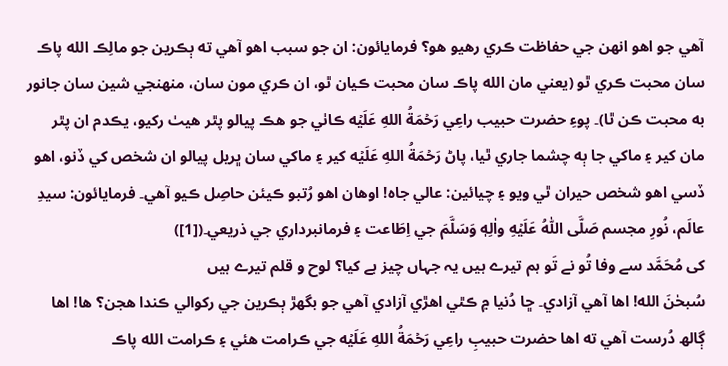آهي جو اهو انهن جي حفاظت ڪري رهيو هو؟ فرمايائون: ان جو سبب اهو آهي ته ٻڪرين جو مالِڪ الله پاڪ سان محبت ڪري ٿو (يعني مان الله پاڪ سان محبت ڪيان ٿو، ان ڪري مون سان، منهنجي شين سان جانور به محبت ڪن ٿا)۔ پوءِ حضرت حبيب راعِي رَحۡمَةُ اللهِ عَلَيۡه ڪاٺي جو هڪ پيالو پٿر هيٺ رکيو، يڪدم ان پٿر مان کير ۽ ماکي جا ٻه چشما جاري ٿيا، پاڻ رَحۡمَةُ اللهِ عَلَيۡه کير ۽ ماکي سان ڀريل پيالو ان شخص کي ڏنو، اهو ڏسي اهو شخص حيران ٿي ويو ۽ چيائين: عالي جاه! اوهان اهو رُتبو ڪيئن حاصِل ڪيو آهي۔ فرمايائون: سيدِ عالَم، نُورِ مجسم صَلَّى اللّٰهُ عَلَيۡهِ واٰلِهٖ وَسَلَّمَ جي اِطَاعت ۽ فرمانبرداري جي ذريعي۔([1])
کی مُحَمَّد سے وفا تُو نے تَو ہم تیرے ہیں یہ جہاں چیز ہے کیا؟ لوح و قلم تیرے ہیں
سُبحٰنَ الله! اها آهي آزادي۔ ڇا دُنيا ۾ ڪٿي اهڙي آزادي آهي جو بگھڙ ٻڪرين جي رکوالي ڪندا هجن؟ ها! اها ڳالھ دُرست آهي ته اها حضرت حبيبِ راعِي رَحۡمَةُ اللهِ عَلَيۡه جي ڪرامت هئي ۽ ڪرامت الله پاڪ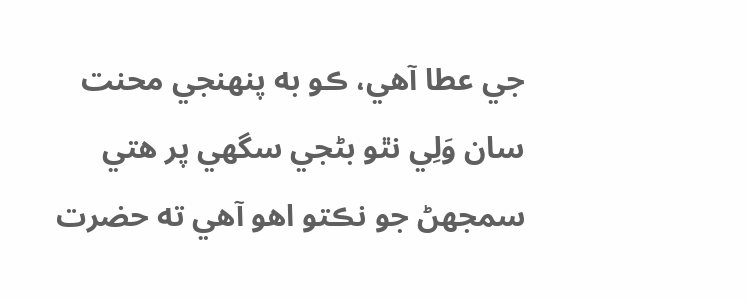جي عطا آهي، ڪو به پنهنجي محنت سان وَلِي نٿو بڻجي سگھي پر هتي سمجھڻ جو نڪتو اهو آهي ته حضرت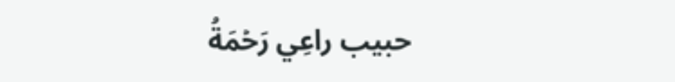حبيب راعِي رَحۡمَةُ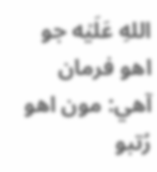اللهِ عَلَيۡه جو اهو فرمان آهي: مون اهو رُتبو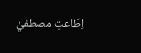اِطَاعتِ مصطفيٰ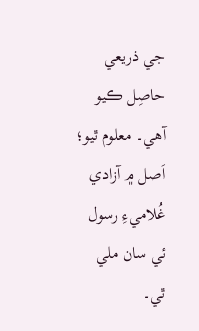جي ذريعي حاصِل ڪيو آهي۔ معلوم ٿيو؛ اَصل ۾ آزادي غُلاميءِ رسول ئي سان ملي ٿي۔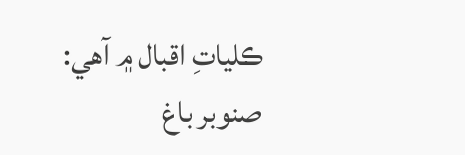ڪلياتِ اقبال ۾ آهي:
صنوبر باغ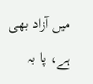میں آزاد بھی ہے، پا بہ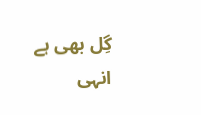گِل بھی ہے انہی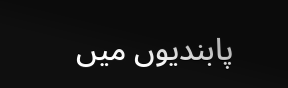پابندیوں میں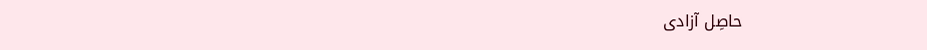حاصِل آزادی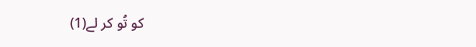کو تُو کر لے(1)